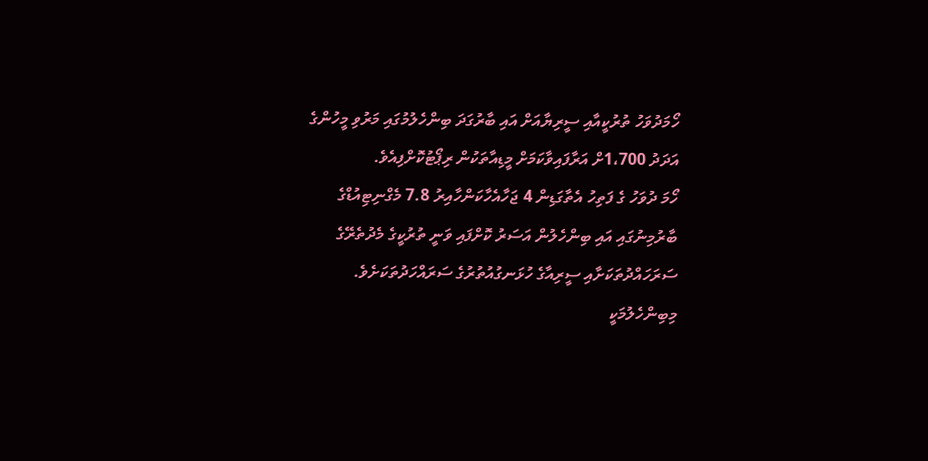ހޯމަދުވަހު ތުރުކީއާއި ސީރިޔާއަށް އައި ބާރުގަދަ ބިންހެލުމުގައި މަރުވި މީހުންގެ އަދަދު 1،700ށް އަރާފައިވާކަމަށް މީޑިއާތަކުން ރިޕޯޓުކޮށްފިއެވެ.
ހޯމަ ދުވަހު ގެ ފަތިހު އެތާގަޑިން 4 ޖަހާއެހާކަންހާއިރު 7.8 މެގްނިޓިއުޑްގެ ބާރުމިނުގައި އައި ބިންހެލުން އަސަރު ކޮށްފައި ވަނީ ތުރުކީގެ މެދުތެރޭގެ ސަރަހައްދުތަކަށާއި ސީރިއާގެ ހުޅަނގުއުތުރުގެ ސަރައްހަދުތަކަށެވެ.
މިބިންހެލުމަކީ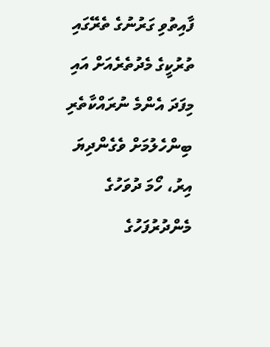ފާއިތުވި ގަރުނުގެ ތެރޭގައި ތުރުކީގެ މެދުތެރެއަށް އައި މިފަދަ އެންމެ ނުރައްކާތެރި ބިންހެލުމަށް ވެގެންދިޔަ އިރު، ހޯމަ ދުވަހުގެ މެންދުރުފަހުގެ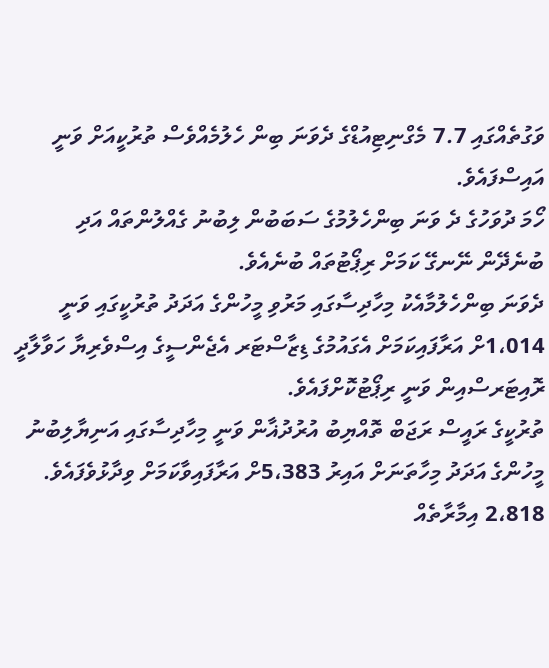ވަގުތެއްގައި 7.7 މެގްނިޓިއުޑްގެ ދެވަނަ ބިން ހެލުމެއްވެސް ތުރުކީއަށް ވަނީ އައިސްފައެވެ.
ހޯމަ ދުވަހުގެ ދެ ވަނަ ބިންހެލުމުގެ ސަބަބުން ލިބުނު ގެއްލުންތައް އަދި ބުނެދޭން ނޭނގޭ ކަމަށް ރިޕޯޓުތައް ބުނެއެވެ.
ދެވަނަ ބިންހެލުމާއެކު މިހާދިސާގައި މަރުވި މީހުންގެ އަދަދު ތުރުކީގައި ވަނީ 1،014ށް އަރާފައިކަމަށް އެގައުމުގެ ޑިޒާސްޓަރ އެޖެންސީގެ އިސްވެރިޔާ ހަވާލާދީ ރޮއިޓަރސްއިން ވަނީ ރިޕޯޓުކޮށްފައެވެ.
ތުރުކީގެ ރައީސް ރަޖަބް ތޮއްޔިބު އުރުދުޣާން ވަނީ މިހާދިސާގައި އަނިޔާލިބުނު މީހުންގެ އަދަދު މިހާތަނަށް އައިރު 5،383ށް އަރާފައިވާކަމަށް ވިދާޅުވެފައެވެ. 2،818 އިމާރާތެއް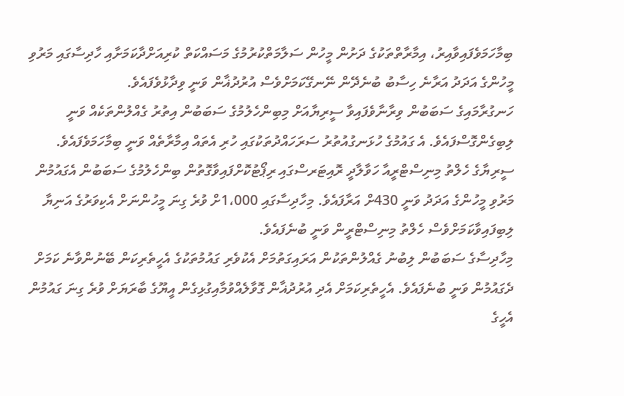ބިމާހަމަވެފައިވާއިރު، އިމާރާތްތަކުގެ ދަށުން މީހުން ސަލާމަތްކުރުމުގެ މަސައްކަތް ކުރިއަށްދާކަމަށާއި ހާދިސާގައި މަރުވި މީހުންގެ އަދަދު އަރާނެ ހިސާބު ބުނެދޭން ނޭނގޭކަމަށްވެސް އުރުދުޣާން ވަނީ ވިދާޅުވެފައެވެ.
ހަނގުރާމައިގެ ސަބަބުން ވިރާނާވެފައިވާ ސީރިޔާއަށް މިބިންހެލުމުގެ ސަބަބުން އިތުރު ގެއްލުންތަކެއް ވަނީ ލިބިގެންގޮސްފައެވެ. އެ ގައުމުގެ ހުޅަނގުއުތުރު ސަރަހައްދުތަކުގައި ހުރި އެތައް އިމާރާތެއް ވަނީ ބިމާހަމަވެފައެވެ.
ސީރިޔާގެ ހެލްތު މިނިސްޓްރީއާ ހަވާލާދީ ރޮއިޓަރސްގައި ރިޕޯޓުކޮށްފައިވާގޮތުން ބިންހެލުމުގެ ސަބަބުން އެގައުމުން މަރުވި މީހުންގެ އަދަދު ވަނީ 430ށް އަރާފައެވެ. މިހާދިސާގައި 1،000ށް ވުރެ ގިނަ މީހުންނަށް އެކިވަރުގެ އަނިޔާ ލިބިފައިވާކަމަށްވެސް ހެލްތު މިނިސްޓްރީން ވަނީ ބުނެފައެވެ.
މިހާދިސާގެ ސަބަބުން ލިބުނު ގެއްލުންތަކުން އަރައިގަތުމަށް އެކުވެރި ގައުމުތަކުގެ އެހީތެރިކަން ބޭނުންވާނެ ކަމަށް ދެގައުމުން ވަނީ ބުނެފައެވެ. އެހީތެރިކަމަށް އެދި އުރުދުޣާން ގޮވާލެއްވުމާއިގުޅިގެން އީޔޫގެ ބާރަޔަށް ވުރެ ގިނަ ގައުމުން އެހީގެ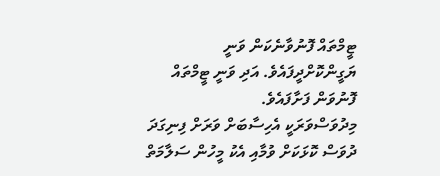ޓީމްތައް ފޮނުވާނެކަން ވަނީ ޔަގީންކޮށްދީފައެވެ. އަދި ވަނީ ޓީމްތައް ފޮނުވަން ފަށާފައެވެ.
މިދުވަސްވަރަކީ އެހިސާބަށް ވަރަށް ފިނިގަދަ ދުވަސް ކޮޅަކަށް ވުމާއި އެކު މީހުން ސަލާމަތް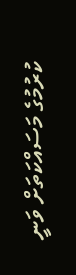ކުރުމުގެ މަސައްކަތަށް ވަނީ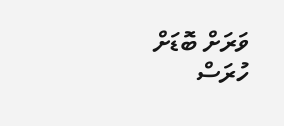ވަރަށް ބޮޑަށް ހުރަސް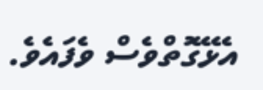އެޅޭގޮތްވެސް ވެފައެވެ.